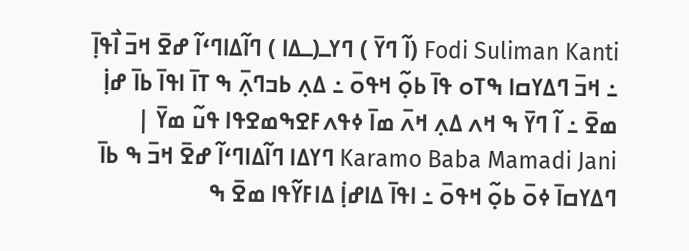Fodi Suliman Kanti (ߊ߬ ߣߌ߫ ) ߣߌߺ(ߺߡߊ ) ߣߊ߬ߡߊߣߵߊ߬ ߝߐ߫ ߞߏ߫ ߊ߯ߟߊ߲߫ ߸ ߞߏ߫ ߣߡߌߛߊ ߒߠߋ ߟߊ߫ ߕߋ߲߬ ߞߟߋ߫ ߸ ߡߍ߲ ߕߏߣߍ߲߫ ߒ ߠߊ߫ ߊߟߊ߫ ߕߊ߫ ߝߊ߲߭ ߘߐ߫ ߸ ߊ߬ ߣߌ߫ ߒ ߞߍ ߡߍ߲ ߞߍ߫ ߘߊ߫ ߦߟߍߓߐߒߘߐߟߊ ߟߎ߬ ߘߌ߫ |
Karamo Baba Mamadi Jani ߣߌߡߊ ߣߊ߬ߡߊߣߵߊ߬ ߝߐ߫ ߞߏ߫ ߒ ߕߊ߫ ߣߡߌߛߊ߫ ߦߋ߫ ߕߋ߲߬ ߞߟߋ߫ ߸ ߊߟߊ߫ ߡߊߝߊ߲߭ ߡߊߓߌ߬ߟߊ ߘߐ߫ ߒ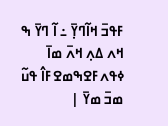ߓߟߏ߫ ߞߊ߬ߣߌ߲߫ ߸ ߊ߬ ߣߌ߫ ߒ ߞߍ ߡߍ߲ ߞߍ߫ ߘߊ߫ ߦߟߍߓߐߒߘߐߓߊ߮ ߟߎ߬ ߘߏ߫ ߘߌ߫ |